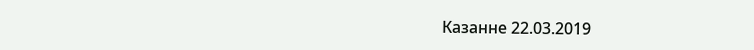Казанне 22.03.2019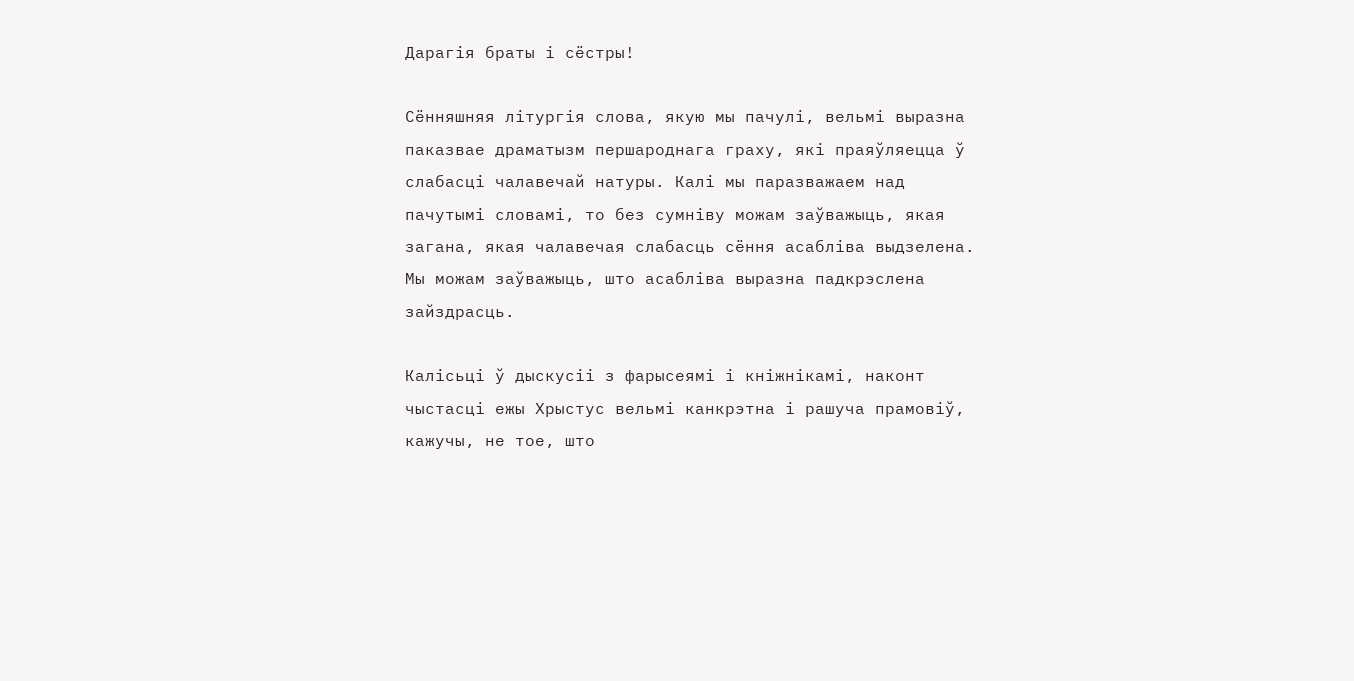Дарагія браты і сёстры!

Сённяшняя літургія слова, якую мы пачулі, вельмі выразна паказвае драматызм першароднага граху, які праяўляецца ў слабасці чалавечай натуры. Калі мы паразважаем над пачутымі словамі, то без сумніву можам заўважыць, якая загана, якая чалавечая слабасць сёння асабліва выдзелена. Мы можам заўважыць, што асабліва выразна падкрэслена зайздрасць.

Калісьці ў дыскусіі з фарысеямі і кніжнікамі, наконт чыстасці ежы Хрыстус вельмі канкрэтна і рашуча прамовіў, кажучы, не тое, што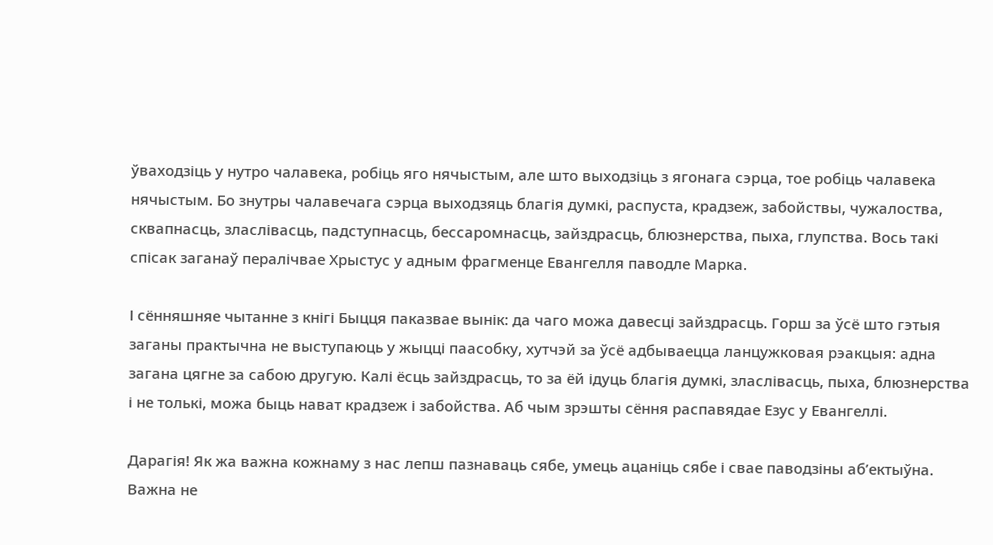ўваходзіць у нутро чалавека, робіць яго нячыстым, але што выходзіць з ягонага сэрца, тое робіць чалавека нячыстым. Бо знутры чалавечага сэрца выходзяць благія думкі, распуста, крадзеж, забойствы, чужалоства, сквапнасць, зласлівасць, падступнасць, бессаромнасць, зайздрасць, блюзнерства, пыха, глупства. Вось такі спісак заганаў пералічвае Хрыстус у адным фрагменце Евангелля паводле Марка.

І сённяшняе чытанне з кнігі Быцця паказвае вынік: да чаго можа давесці зайздрасць. Горш за ўсё што гэтыя заганы практычна не выступаюць у жыцці паасобку, хутчэй за ўсё адбываецца ланцужковая рэакцыя: адна загана цягне за сабою другую. Калі ёсць зайздрасць, то за ёй ідуць благія думкі, зласлівасць, пыха, блюзнерства і не толькі, можа быць нават крадзеж і забойства. Аб чым зрэшты сёння распавядае Езус у Евангеллі.

Дарагія! Як жа важна кожнаму з нас лепш пазнаваць сябе, умець ацаніць сябе і свае паводзіны аб’ектыўна. Важна не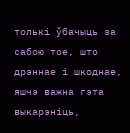толькі ўбачыць за сабою тое, што дрэннае і шкоднае, яшчэ важна гэта выкарэніць,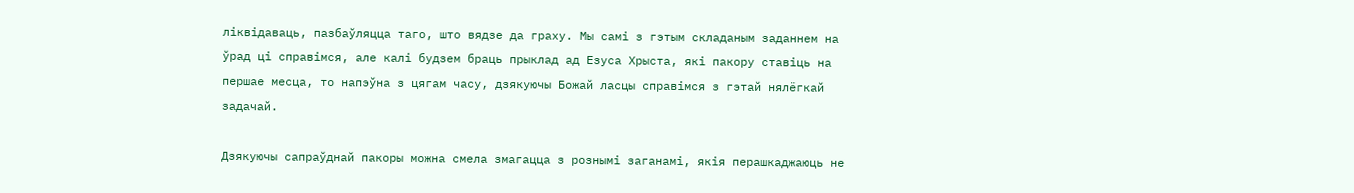ліквідаваць, пазбаўляцца таго, што вядзе да граху. Мы самі з гэтым складаным заданнем на ўрад ці справімся, але калі будзем браць прыклад ад Езуса Хрыста, які пакору ставіць на першае месца, то напэўна з цягам часу, дзякуючы Божай ласцы справімся з гэтай нялёгкай задачай.

Дзякуючы сапраўднай пакоры можна смела змагацца з рознымі заганамі, якія перашкаджаюць не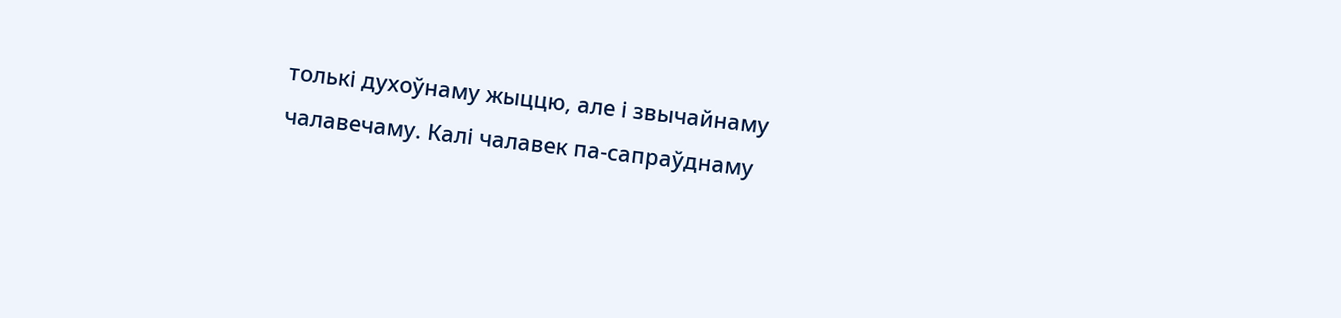толькі духоўнаму жыццю, але і звычайнаму чалавечаму. Калі чалавек па-сапраўднаму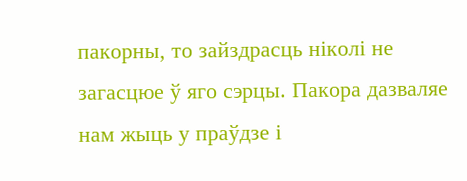пакорны, то зайздрасць ніколі не загасцюе ў яго сэрцы. Пакора дазваляе нам жыць у праўдзе і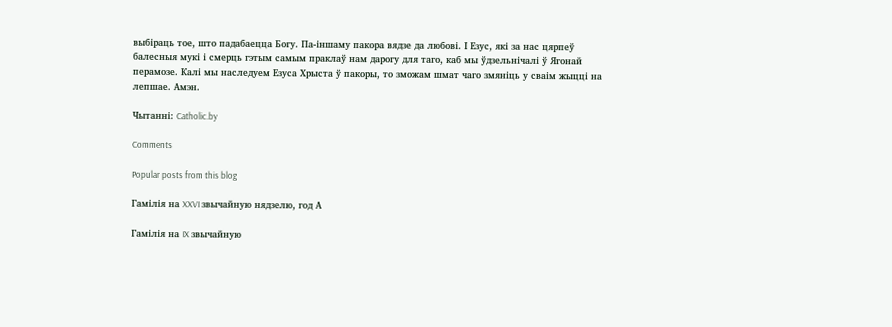выбіраць тое, што падабаецца Богу. Па-іншаму пакора вядзе да любові. І Езус, які за нас цярпеў балесныя мукі і смерць гэтым самым праклаў нам дарогу для таго, каб мы ўдзельнічалі ў Ягонай перамозе. Калі мы наследуем Езуса Хрыста ў пакоры, то зможам шмат чаго змяніць у сваім жыцці на лепшае. Амэн.

Чытанні: Catholic.by

Comments

Popular posts from this blog

Гамілія на XXVI звычайную нядзелю, год А

Гамілія на IX звычайную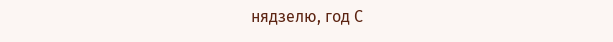нядзелю, год С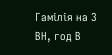Гамілія на 3 ВН, год В